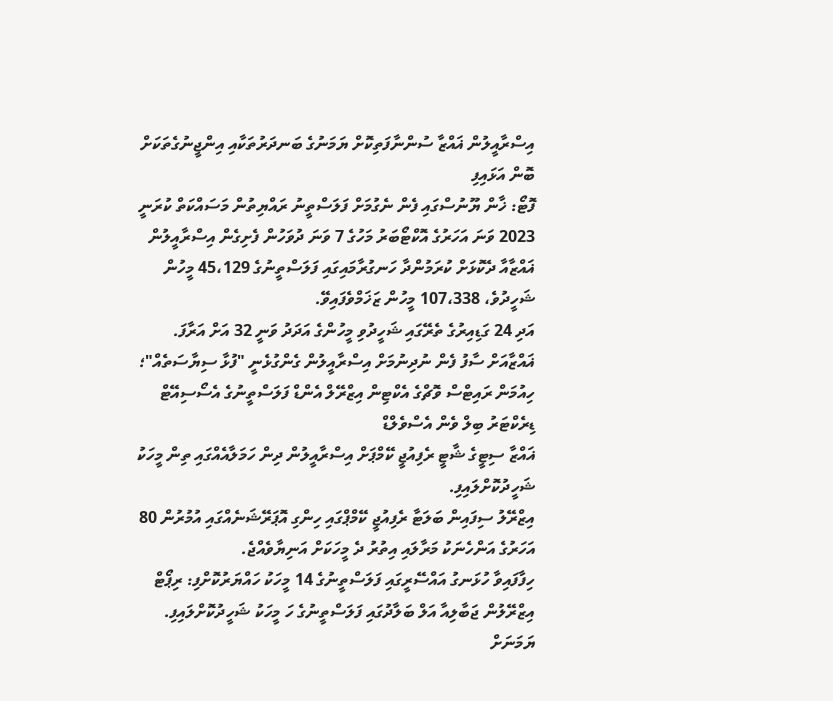އިސްރާއީލުން ޣައްޒާ ސުންނާފަތިކޮށް ޔަމަނުގެ ބަނދަރުތަކާއި އިންޖީނުގެތަކަށް ބޮން އަޅައިފި
ފޮޓޯ: ޚާން ޔޫނުސްގައި ފެން ނެގުމަށް ފަލަސްތީނު ރައްޔިތުން މަސައްކަތް ކުރަނީ
2023 ވަނަ އަހަރުގެ އޮކްޓޯބަރު މަހުގެ 7 ވަނަ ދުވަހުން ފެށިގެން އިސްރާއީލުން ޣައްޒާއާ ދެކޮޅަށް ކުރަމުންދާ ހަނގުރާމައިގައި ފަލަސްތީނުގެ 45،129 މީހުން ޝަހީދުވެ، 107،338 މީހުން ޒަޚަމްވެފައިވޭ.
އަދި 24 ގަޑިއިރުގެ ތެރޭގައި ޝަހީދުވި މީހުންގެ އަދަދު ވަނީ 32 އަށް އަރާފަ.
ޣައްޒާއަށް ސާފު ފެން ނުދިނުމަށް އިސްރާއީލުން ގެންގުޅެނީ "ފުޅާ ސިޔާސަތެއް"؛ ހިއުމަން ރައިޓްސް ވޮޗްގެ އެކްޓިން އިޒްރޭލް އެންޑް ފަލަސްތީނުގެ އެސޯސިއޭޓް ޑިރެކްޓަރު ބިލް ވެން އެސްވެލްޑް
ޣައްޒާ ސިޓީގެ ޝާޓީ ރެފިއުޖީ ކޭމްޕަށް އިސްރާއީލުން ދިން ހަމަލާއެއްގައި ތިން މީހަކު ޝަހީދުކޮށްލައިފި.
އިޒްރޭލު ސިފައިން ބަލަޓާ ރެފިއުޖީ ކޭމްޕްގައި ހިންގި އޮޕަރޭޝަނެއްގައި އުމުރުން 80 އަހަރުގެ އަންހެނަކު މަރާލައި އިތުރު ދެ މީހަކަށް އަނިޔާވެއްޖެ.
ހިފާފައިވާ ހުޅަނގު އައްސޭރީގައި ފަލަސްތީނުގެ 14 މީހަކު ހައްޔަރުކޮށްފި: ރިޕޯޓް
އިޒްރޭލުން ޖަބާލިއާ އަލް ބަލާދުގައި ފަލަސްތީނުގެ ހަ މީހަކު ޝަހީދުކޮށްލައިފި.
ޔަމަނަށް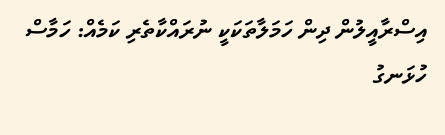އިސްރާއީލުން ދިން ހަމަލާތަކަކީ ނުރައްކާތެރި ކަމެއް: ހަމާސް
ހުޅަނގު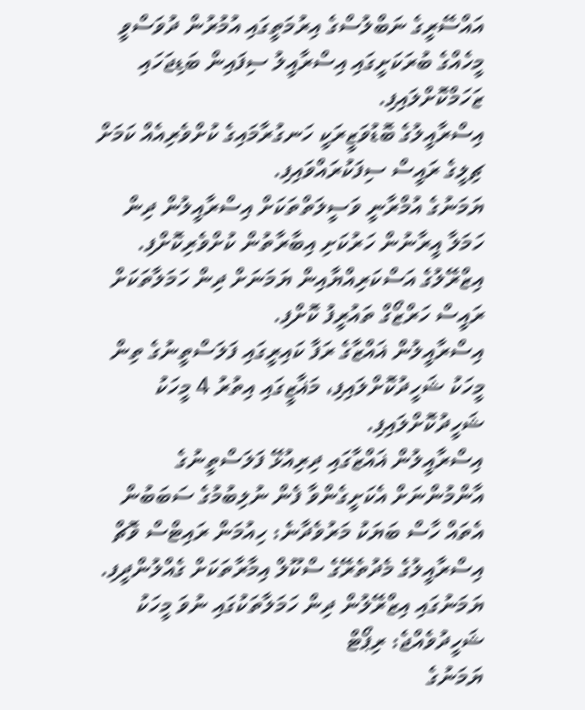އައްސޭރީގެ ނަބްލުސްގެ އިރުމަތީގައި އުމުރުން ދުވަސްވީ މީހެއްގެ ބުރަކަށީގައި އިސްރާއީލު ސިފައިން ބަޑިޖަހައި ޒަހަމްކޮށްލައިފި.
އިސްރާއީލުގެ ބޮޑުވަޒީރަކީ ހަނގުރާމައިގެ ކުށްވެރިއެއް ކަމަށް ޗިލީގެ ރައީސް ސިފަކުރައްވައިފި.
ޔަމަނުގެ އުމްރާނީ ވަސީލަތްތަކަށް އިސްރާއީލުން ދިން ހަމަލާ އީރާނުން ހަރުކަށި އިބާރާތުން ކުށްވެރިކޮށްފި.
އިޒްރޭލުގެ އަސްކަރިއްޔާއިން ޔަމަނަށް ދިން ހަމަލާތަކަށް ރައީސް ހަރްޒޯގް ތައުރީފު ކޮށްފި.
އިސްރާއީލުން ޣައްޒާގެ ރަފާ ކައިރީގައި ފަލަސްތީނުގެ ތިން މީހަކު ޝަހީދުކޮށްލައިފި، މަޣާޒީގައި އިތުރު 4 މީހަކު ޝަހީދުކޮށްލައިފި.
އިސްރާއީލުން ޣައްޒާގައި ދިރިއުޅޭ ފަލަސްތީނުގެ އާންމުންނަށް އެކަށީގެންވާ ފެން ނުލިބުމުގެ ސަބަބުން އެތައް ހާސް ބަޔަކު މަރުވެދާނެ: ހިއުމަން ރައިޓްސް ވޮޗް
އިސްރާއީލުގެ މެދުތެރޭގެ ސްކޫލް އިމާރާތަކަށް ގެއްލުންދީފި.
ޔަމަނުގައި އިޒްރޭލުން ދިން ހަމަލާތަކުގައި ނުވަ މީހަކު ޝަހީދުވެއްޖެ: ރިޕޯޓް
ޔަމަނުގެ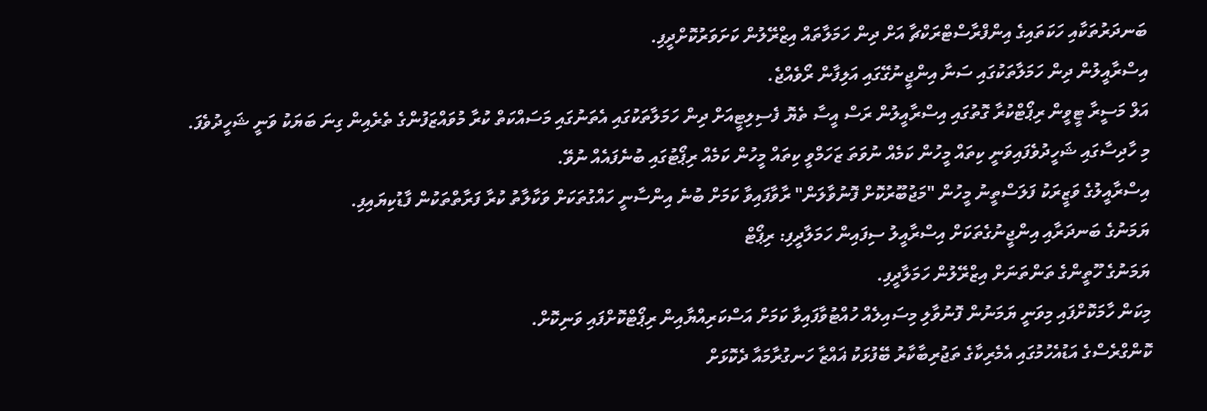ބަނދަރުތަކާއި ހަކަތައިގެ އިންފްރާސްޓްރަކްޗާ އަށް ދިން ހަމަލާތައް އިޒްރޭލުން ކަށަވަރުކޮށްދީފި.
އިސްރާއީލުން ދިން ހަމަލާތަކުގައި ސަނާ އިންޖީނުގޭގައި އަލިފާން ރޯވެއްޖެ.
އަލް މަސީރާ ޓީވީން ރިޕޯޓްކުރާ ގޮތުގައި އިސްރާއީލުން ރަސް އީސާ ތެޔޮ ފެސިލިޓީއަށް ދިން ހަމަލާތަކުގައި އެތަނުގައި މަސައްކަތް ކުރާ މުވައްޒަފުންގެ ތެރެއިން ގިނަ ބަޔަކު ވަނީ ޝަހީދުވެފަ.
މި ހާދިސާގައި ޝަހީދުވެފައިވަނީ ކިތައް މީހުން ކަމެއް ނުވަތަ ޒަހަމްވީ ކިތައް މީހުން ކަމެއް ރިޕޯޓުގައި ބުނެފައެއް ނުވޭ.
އިސްރާއީލުގެ ވަޒީރަކު ފަލަސްތީނު މީހުން "މަޖުބޫރުކޮށް ފޮނުވާލަން" ރާވާފައިވާ ކަމަށް ބުނެ އިންސާނީ ހައްގުތަކަށް ވަކާލާތު ކުރާ ފަރާތްތަކުން ފާޑުކިޔައިފި.
ޔަމަނުގެ ބަނދަރާއި އިންޖީނުގެތަކަށް އިސްރާއީލު ސިފައިން ހަމަލާދީފި: ރިޕޯޓް
ޔަމަނުގެ ހޫތީންގެ ތަންތަނަށް އިޒްރޭލުން ހަމަލާދީފި.
މިކަން ހާމަކޮށްފައި މިވަނީ ޔަމަނުން ފޮނުވާލި މިސައިލެއް ހުއްޓުވާފައިވާ ކަމަށް އަސްކަރިއްޔާއިން ރިޕޯޓްކޮށްފައި ވަނިކޮށް.
ކޮންގްރެސްގެ އަޑުއެހުމުގައި އެމެރިކާގެ ތަޖުރިބާކާރު ބޭފުޅަކު ޣައްޒާ ހަނގުރާމައާ ދެކޮޅަށް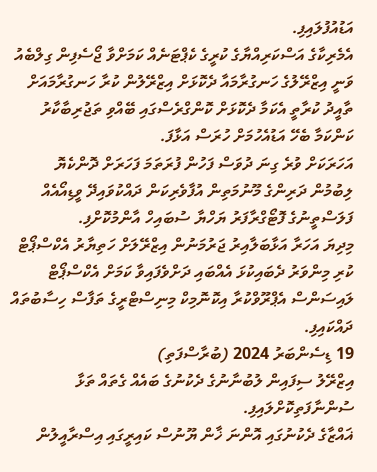އަޑުއުފުލައިފި.
އެމެރިކާގެ އަސްކަރިއްޔާގެ ކުރީގެ ކެޕްޓަނެއް ކަމަށްވާ ޖޯސެފިން ގިލްބެއު ވަނީ އިޒްރޭލުގެ ހަނގުރާމައާ ދެކޮޅަށް އިޒްރޭލުން ކުރާ ހަނގުރާމައަށް ތާއީދު ކުރާތީ އެކަމާ ދެކޮޅަށް ކޮންގްރެސްގައި ބޭއްވި ތަޖުރިބާކާރު ކަންކަމާ ބެހޭ އަޑުއެހުމަށް ހުރަސް އަޅާފަ.
އަހަރަކަށް ވުރެ ގިނަ ދުވަސް ފަހުން ފުރަތަމަ ފަހަރަށް ދޮންކެޔޮ ލިބުމުން ދަރިންގެ މޫނުމަތިން އުފާވެރިކަން ދައްކުވައިދޭ ވީޑިއޯއެއް ފަލަސްތީނުގެ ފޮޓޯގްރާފަރު ޔަހްޔާ ސުބައިހް އާންމުކޮށްފި.
މިދިޔަ އަހަރާ އަޅާބަލާއިރު ޖަރުމަނުން އިޒްރޭލަށް ހަތިޔާރު އެކްސްޕޯޓް ކުރި މިންވަރު ދެބައިކުޅަ އެއްބައި ދަށްވެފައިވާ ކަމަށް އެކްސްޕޯޓް ލައިސަންސް އެޕްރޫވްކުރާ އިކޮނޮމިކް މިނިސްޓްރީގެ ތަފާސް ހިސާބުތައް ދައްކައިފި.
19 ޑިސެންބަރު 2024 (ބުރާސްފަތި)
އިޒްރޭލު ސިފައިން ލުބުނާނުގެ ދެކުނުގެ ބައެއް ގެތައް ތަޅާ ސުންނާފަތިކޮށްލައިފި.
ޣައްޒާގެ ދެކުނުގައި އޮންނަ ޚާން ޔޫނުސް ކައިރީގައި އިސްރާއީލުން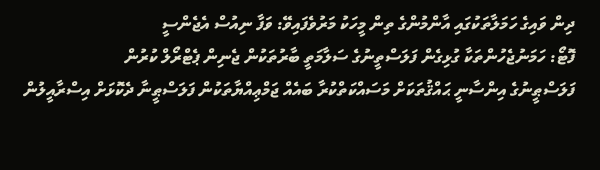ދިން ވައިގެ ހަމަލާތަކުގައި އާންމުންގެ ތިން މީހަކު މަރުވެފައިވޭ: ވަފާ ނިއުސް އެޖެންސީ
ފޮޓޯ: ހަމަނުޖެހުންތަކާ ގުޅިގެން ފަލަސްތީނުގެ ސަލާމަތީ ބާރުތަކުން ޖެނިން ޕެޓްރޯލް ކުރުން
ފަލަސްޠީނުގެ އިންސާނީ ޙައްޤުތަކަށް މަސައްކަތްކުރާ ބައެއް ޖަމްޢިއްޔާތަކުން ފަލަސްޠީނާ ދެކޮޅަށް އިސްރާއީލުން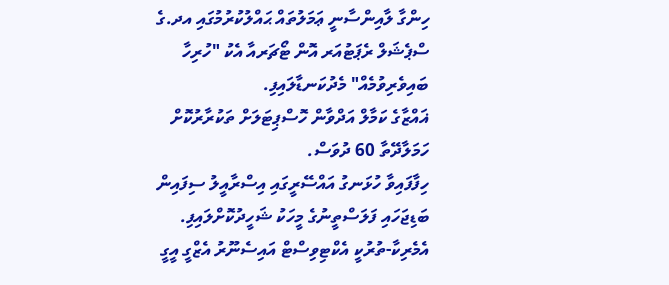ހިންގާ ލާއިންސާނީ ޢަމަލުތައް ޙައްލުކުރުމުގައި އދ.ގެ ސްޕެޝަލް ރެޕަޓުއަރ އޮން ޓޯޗަރއާ އެކު "ހުރިހާ ބައިވެރިވުމެއް" މެދުކަނޑާލައިފި.
ޣައްޒާގެ ކަމާލް އަދްވާން ހޮސްޕިޓަލަށް ތަކުރާރުކޮށް ހަމަލާދޭތާ 60 ދުވަސް.
ހިފާފައިވާ ހުޅަނގު އައްސޭރީގައި އިސްރާއީލު ސިފައިން ބަޑިޖަހައި ފަލަސްތީނުގެ މީހަކު ޝަހީދުކޮށްލައިފި.
އެމެރިކާ-ތުރުކީ އެކްޓިވިސްޓް އައިސެނޫރު އެޒްގީ އީގީ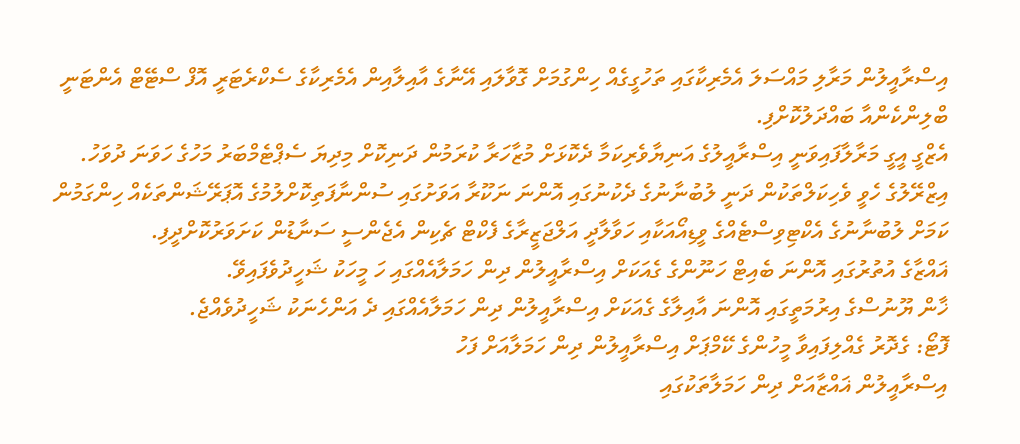އިސްރާއީލުން މަރާލި މައްސަލަ އެމެރިކާގައި ތަހުގީގެއް ހިންގުމަށް ގޮވާލައި އޭނާގެ އާއިލާއިން އެމެރިކާގެ ސެކްރެޓަރީ އޮފް ސްޓޭޓް އެންޓަނީ ބްލިންކެންއާ ބައްދަލުކޮށްފި.
އެޒްގީ އީގީ މަރާލާފައިވަނީ އިސްރާއީލުގެ އަނިޔާވެރިކަމާ ދެކޮޅަށް މުޒާހަރާ ކުރަމުން ދަނިކޮށް މިދިޔަ ސެޕްޓެމްބަރު މަހުގެ ހަވަނަ ދުވަހު.
އިޒްރޭލުގެ ހެވީ ވެހިކަލްތަކުން ދަނީ ލުބުނާނުގެ ދެކުނުގައި އޮންނަ ނަކޫރާ އަވަށުގައި ސުންނާފަތިކޮށްލުމުގެ އޮޕަރޭޝަންތަކެއް ހިންގަމުން ކަމަށް ލުބުނާނުގެ އެކްޓިވިސްޓެއްގެ ވީޑިއޯއަކާއި ހަވާލާދީ އަލްޖަޒީރާގެ ފެކްޓް ޗެކިން އެޖެންސީ ސަނާޑުން ކަށަވަރުކޮށްދީފި.
ޣައްޒާގެ އުތުރުގައި އޮންނަ ބެއިޓް ހަނޫންގެ ގެއަކަށް އިސްރާއީލުން ދިން ހަމަލާއެއްގައި ހަ މީހަކު ޝަހީދުވެފައިވޭ.
ޚާން ޔޫނުސްގެ އިރުމަތީގައި އޮންނަ އާއިލާގެ ގެއަކަށް އިސްރާއީލުން ދިން ހަމަލާއެއްގައި ދެ އަންހެނަކު ޝަހީދުވެއްޖެ.
ފޮޓޯ: ގެދޮރު ގެއްލިފައިވާ މީހުންގެ ކޭމްޕަށް އިސްރާއީލުން ދިން ހަމަލާއަށް ފަހު
އިސްރާއީލުން ޣައްޒާއަށް ދިން ހަމަލާތަކުގައި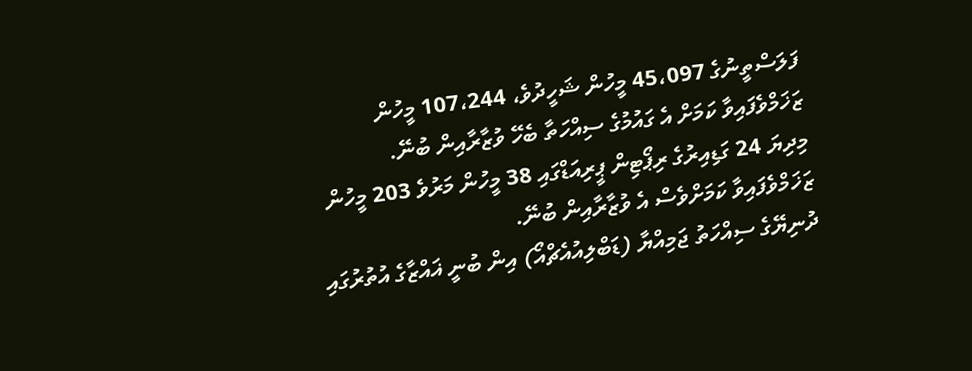ފަލަސްތީނުގެ 45،097 މީހުން ޝަހީދުވެ، 107،244 މީހުން ޒަޚަމްވެފައިވާ ކަމަށް އެ ގައުމުގެ ސިއްހަތާ ބެހޭ ވުޒާރާއިން ބުނޭ.
މިދިޔަ 24 ގަޑިއިރުގެ ރިޕޯޓިން ޕީރިއަޑްގައި 38 މީހުން މަރުވެ 203 މީހުން ޒަޚަމްވެފައިވާ ކަމަށްވެސް އެ ވުޒާރާއިން ބުނޭ.
ދުނިޔޭގެ ސިއްހަތު ޖަމިއްޔާ (ޑަބްލިއުއެޗްއޯ) އިން ބުނީ ޣައްޒާގެ އުތުރުގައި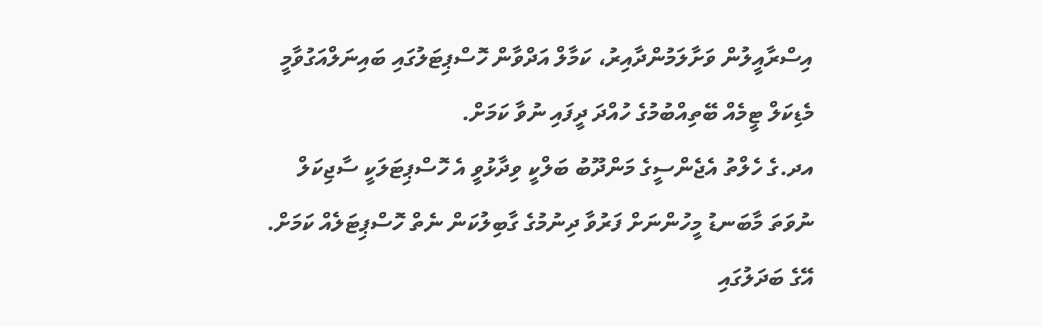އިސްރާއީލުން ވަށާލަމުންދާއިރު، ކަމާލް އަދްވާން ހޮސްޕިޓަލުގައި ބައިނަލްއަގުވާމީ މެޑިކަލް ޓީމެއް ބޭތިއްބުމުގެ ހުއްދަ ދީފައި ނުވާ ކަމަށް.
އދ.ގެ ހެލްތު އެޖެންސީގެ މަންދޫބު ބަލްކީ ވިދާޅުވީ އެ ހޮސްޕިޓަލަކީ ސާޖިކަލް ނުވަތަ މާބަނޑު މީހުންނަށް ފަރުވާ ދިނުމުގެ ގާބިލުކަން ނެތް ހޮސްޕިޓަލެއް ކަމަށް. އޭގެ ބަދަލުގައި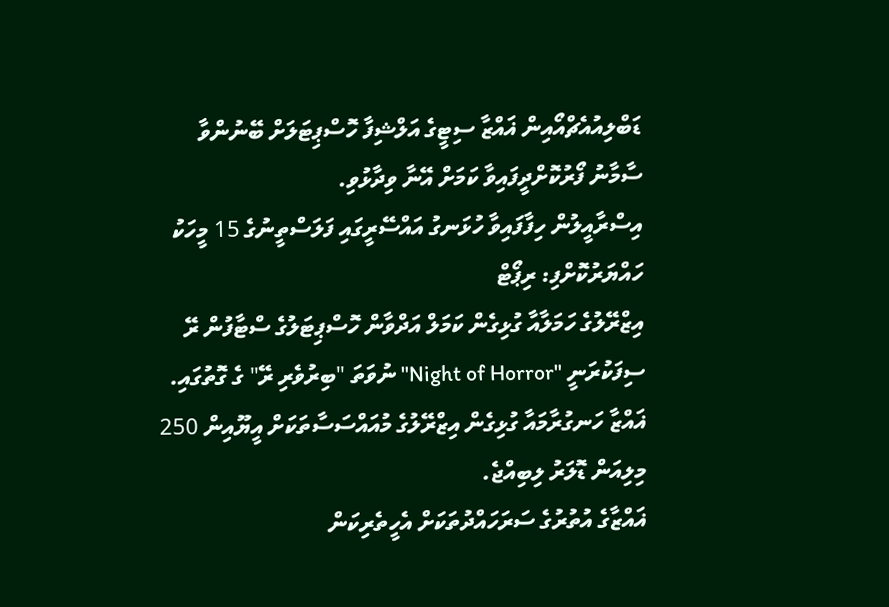ޑަބްލިއުއެޗްއޯއިން ޣައްޒާ ސިޓީގެ އަލްޝިފާ ހޮސްޕިޓަލަށް ބޭނުންވާ ސާމާނު ފޯރުކޮށްދީފައިވާ ކަމަށް އޭނާ ވިދާޅުވި.
އިސްރާއީލުން ހިފާފައިވާ ހުޅަނގު އައްސޭރީގައި ފަލަސްތީނުގެ 15 މީހަކު ހައްޔަރުކޮށްފި: ރިޕޯޓް
އިޒްރޭލުގެ ހަމަލާއާ ގުޅިގެން ކަމަލް އަދްވާން ހޮސްޕިޓަލުގެ ސްޓާފުން ރޭ ސިފަކުރަނީ "Night of Horror" ނުވަތަ "ބިރުވެރި ރޭ" ގެ ގޮތުގައި.
ޣައްޒާ ހަނގުރާމައާ ގުޅިގެން އިޒްރޭލުގެ މުއައްސަސާތަކަށް އީޔޫއިން 250 މިލިއަން ޑޮލަރު ލިބިއްޖެ.
ޣައްޒާގެ އުތުރުގެ ސަރަހައްދުތަކަށް އެހީތެރިކަން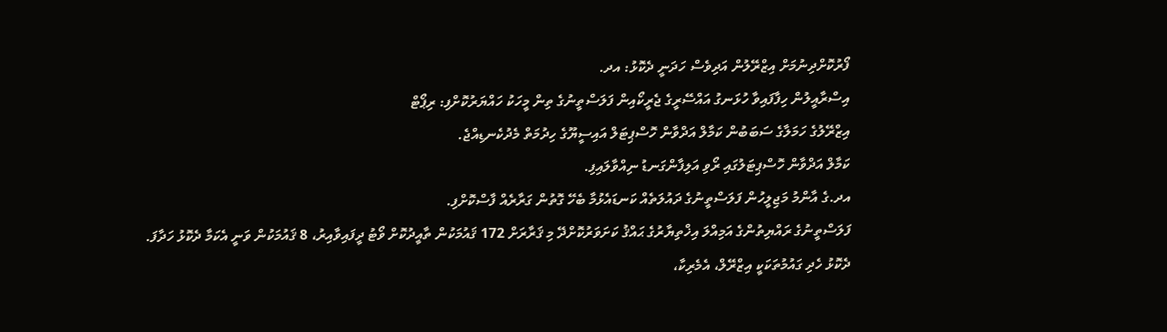ފޯރުކޮށްދިނުމަށް އިޒްރޭލުން އަދިވެސް ހަދަނީ ދެކޮޅު: އދ.
އިސްރާއީލުން ހިފާފައިވާ ހުޅަނގު އައްސޭރީގެ ޖެރީކޯއިން ފަލަސްތީނުގެ ތިން މީހަކު ހައްޔަރުކޮށްފި: ރިޕޯޓް
އިޒްރޭލުގެ ހަމަލާގެ ސަބަބުން ކަމާލް އަދްވާން ހޮސްޕިޓަލް އައިސީޔޫގެ ހިދުމަތް މެދުކެނޑިއްޖެ.
ކަމާލް އަދްވާން ހޮސްޕިޓަލުގައި ރޯވި އަލިފާންގަނޑު ނިއްވާލައިފި.
އދ.ގެ އާންމު މަޖިލީހުން ފަލަސްތީނުގެ ދައުލަތެއް ކަނޑައެޅުމާ ބެހޭ ގޮތުން ގަރާރެއް ފާސްކޮށްފި.
ފަލަސްތީނުގެ ރައްޔިތުންގެ އަމިއްލަ އިޚްތިޔާރުގެ ޙައްޤު ކަށަވަރުކޮށްދޭ މި ޤަރާރަށް 172 ޤައުމަކުން ތާއީދުކޮށް ވޯޓު ދީފައިވާއިރު، 8 ޤައުމަކުން ވަނީ އެކަމާ ދެކޮޅު ހަދާފަ.
ދެކޮޅު ހެދި ގައުމުތަކަކީ އިޒްރޭލް، އެމެރިކާ،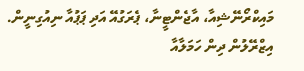މައިކްރޯނޭޝިއާ، އާޖެންޓީނާ، ޕެރަގުއޭ އަދި ޕަޕުއާ ނިއުގިނީން.
އިޒްރޭލުން ދިން ހަމަލާއާ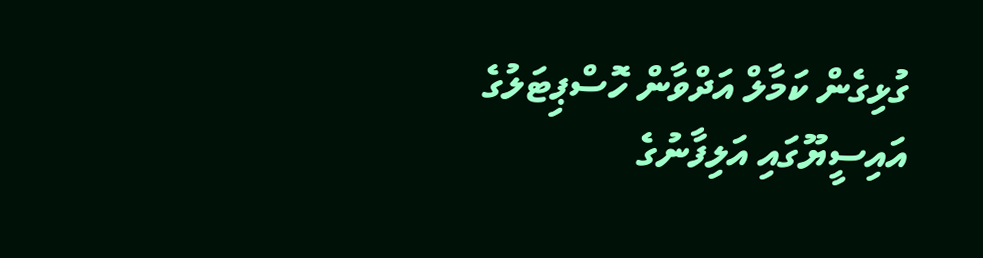ގުޅިގެން ކަމާލް އަދްވާން ހޮސްޕިޓަލުގެ އައިސީޔޫގައި އަލިފާނުގެ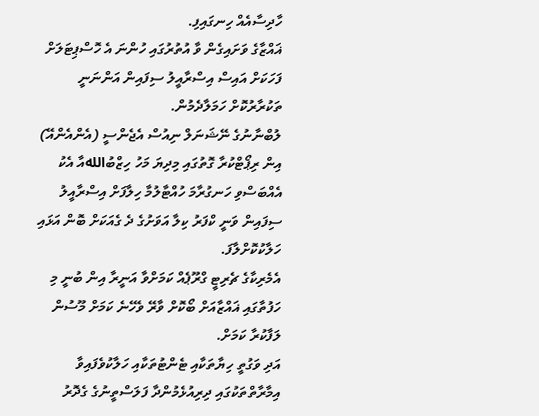ހާދިސާއެއް ހިނގައިފި.
ޣައްޒާގެ ވަށައިގެން ވާ އުތުރުގައި ހުންނަ އެ ހޮސްޕިޓަލަށް ފަހަކަށް އައިސް އިސްރާއީލު ސިފައިން އަންނަނީ ތަކުރާރުކޮށް ހަމަލާދެމުން.
ލުބްނާނުގެ ނޭޝަނަލް ނިއުސް އެޖެންސީ (އެންއެންއޭ) އިން ރިޕޯޓްކުރާ ގޮތުގައި މިދިޔަ މަހު ހިޒްބުاللهއާ އެކު އެއްބަސްވި ހަނގުރާމަ ހުއްޓާލުމާ ހިލާފަށް އިސްރާއީލު ސިފައިން ވަނީ ކްފަރު ކިލާ އަވަށުގެ ދެ ގެއަކަށް ބޮން އަޅައި ހަލާކުކޮށްލާފަ.
އެމެރިކާގެ ޗެރިޓީ ގްރޫޕެއް ކަމަށްވާ އަނީރާ އިން ބުނީ މި ހަފުތާގައި ޣައްޒާއަށް ބޯކޮށް ވާރޭ ވެހޭނެ ކަމަށް މޫސުން ލަފާކުރާ ކަމަށް.
އަދި ވަގުތީ ހިޔާތަކާއި ޓެންޓުތަކާއި ހަލާކުވެފައިވާ އިމާރާތްތަކުގައި ދިރިއުޅެމުންދާ ފަލަސްތީނުގެ ގެދޮރު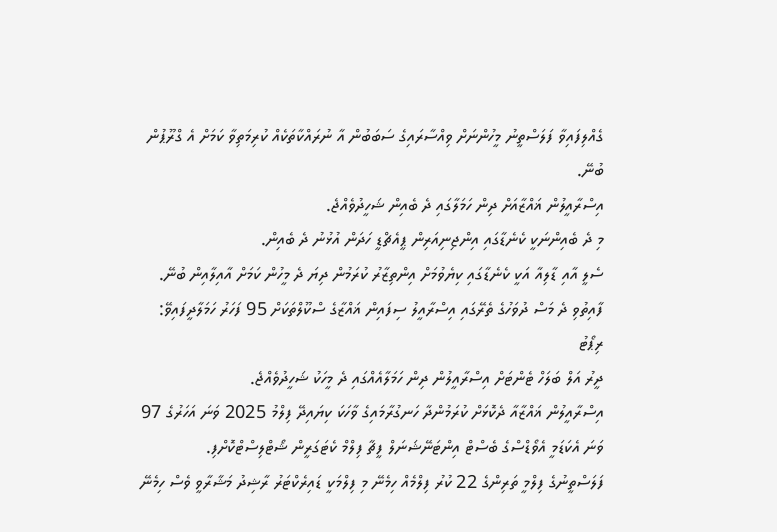ގެއްލިފައިވާ ފަލަސްތީނު މީހުންނަށް ވިއްސާރައިގެ ސަބަބުން އާ ނުރައްކާތަކެއް ކުރިމަތިވާ ކަމަށް އެ ގްރޫޕުން ބުނޭ.
އިސްރާއީލުން ޣައްޒާއަށް ދިން ހަމަލާގައި ދެ ބެއިން ޝަހީދުވެއްޖެ.
މި ދެ ބެއިންނަކީ ކެނެޑާގައި އިންޖިނިއަރިން ޕީއެޗްޑީ ހަދަން އުޅުނު ދެ ބެއިން.
ސެލީ އާއި ޑާލިއާ އަކީ ކެނެޑާގައި ކިޔެވުމަށް އިންތިޒާރު ކުރަމުން ދިޔަ ދެ މީހުން ކަމަށް އާއިލާއިން ބުނޭ.
ފާއިތުވި ދެ މަސް ދުވަހުގެ ތެރޭގައި އިސްރާއީލު ސިފައިން ޣައްޒާގެ ސްކޫލްތަކަށް 95 ފަހަރު ހަމަލާދީފައިވޭ: ރިޕޯޓު
ދީރު އަލް ބަލަހް ޓެންޓަށް އިސްރާއީލުން ދިން ހަމަލާއެއްގައި ދެ މީހަކު ޝަހީދުވެއްޖެ.
އިސްރާއީލުން ޣައްޒާއާ ދެކޮޅަށް ކުރަމުންދާ ހަނގުރާމައިގެ ވާހަކަ ކިޔައިދޭ ފިލްމު 2025 ވަނަ އަހަރުގެ 97 ވަނަ އެކަޑަމީ އެވޯޑްސްގެ ބެސްޓް އިންޓަނޭޝަނަލް ފީޗާ ފިލްމް ކެޓަގަރީން ޝޯޓްލިސްޓްކޮށްފި.
ފަލަސްތީނުގެ ފިލްމީ ތަރިންގެ 22 ކުރު ފިލްމެއް ހިމެނޭ މި ފިލްމަކީ ޑައިރެކްޓަރު ރާޝިދު މަޝާރާވީ ވެސް ހިމެނޭ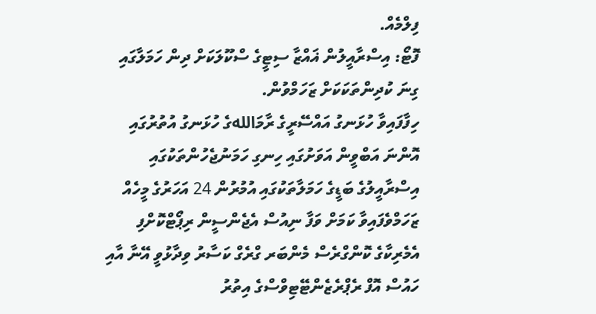ފިލްމެއް.
ފޮޓޯ: އިސްރާއީލުން ޣައްޒާ ސިޓީގެ ސްކޫލަކަށް ދިން ހަމަލާގައި ގިނަ ކުދިންތަކަކަށް ޒަހަމްވުން.
ހިފާފައިވާ ހުޅަނގު އައްސޭރީގެ ރާމަاللهގެ ހުޅަނގު އުތުރުގައި އޮންނަ އަބްވީން އަވަށުގައި ހިނގި ހަމަނުޖެހުންތަކުގައި އިސްރާއީލުގެ ބަޑީގެ ހަމަލާތަކުގައި އުމުރުން 24 އަހަރުގެ މީހެއް ޒަހަމްވެފައިވާ ކަމަށް ވަފާ ނިއުސް އެޖެންސީން ރިޕޯޓްކޮށްފި
އެމެރިކާގެ ކޮންގްރެސް މެންބަރ ގްރެގް ކަސާރު ވިދާޅުވީ އޭނާ އާއި ހައުސް އޮފް ރެޕްރެޒެންޓޭޓިވްސްގެ އިތުރު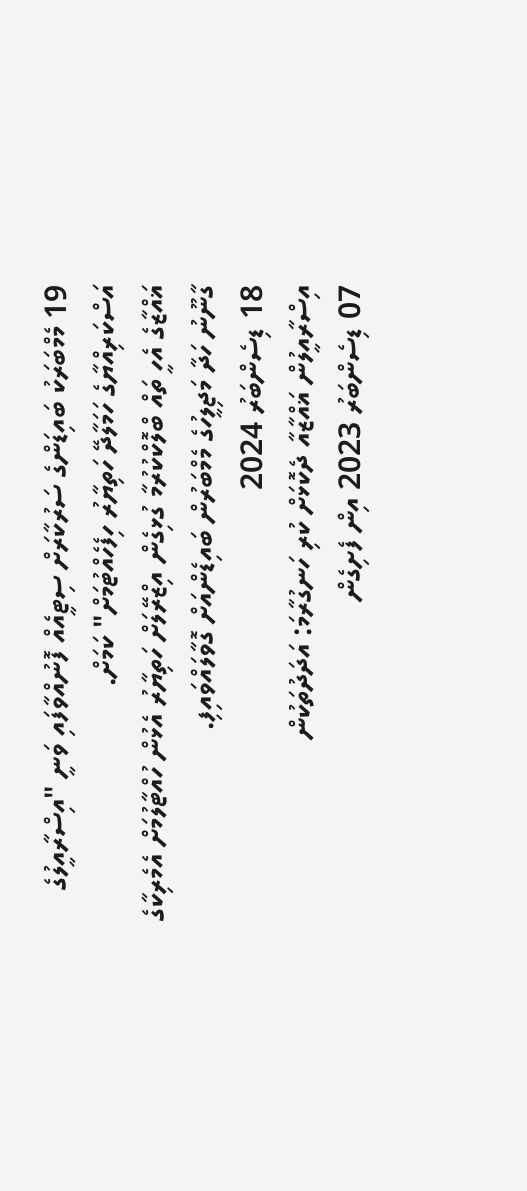19 މެމްބަރަކު ބައިޑަންގެ ސަރުކާރަށް ސިޓީއެއް ފޮނުއްވާފައި ވަނީ "އިސްރާއީލުގެ އަސްކަރިއްޔާގެ ހަމަލާދޭ ހަތިޔާރު ހިފެހެއްޓުމަށް" ކަމަށް.
ޣައްޒާގެ އެހީ ތައް ބްލޮކްކުރުމާ ގުޅިގެން އިޒްރޭލަށް ހަތިޔާރު އެޅުން ހުއްޓާލުމަށް އެމެރިކާގެ ގާނޫނު ހަދާ މަޖިލީހުގެ މެމްބަރުން ބައިޑެންއަށް ގޮވާލައްވައިފި.
18 ޑިސެންބަރު 2024
އިސްރާއީލުން ޣައްޒާއާ ދެކޮޅަށް ކުރި ހަނގުރާމަ: އަދަދުތަކުން
07 ޑިސެންބަރު 2023 އިން ފެށިގެން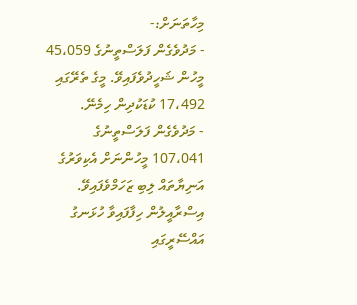މިހާތަނަށް:-
- މަދުވެގެން ފަލަސްތީނުގެ 45،059 މީހުން ޝަހީދުވެފައިވޭ. މީގެ ތެރޭގައި 17،492 ކުޑަކުދިން ހިމެނޭ.
- މަދުވެގެން ފަލަސްތީނުގެ 107،041 މީހުންނަށް އެކިވަރުގެ އަނިޔާތައް ލިބި ޒަހަމްވެފައިވޭ.
އިސްރާއީލުން ހިފާފައިވާ ހުޅަނގު އައްސޭރީގައި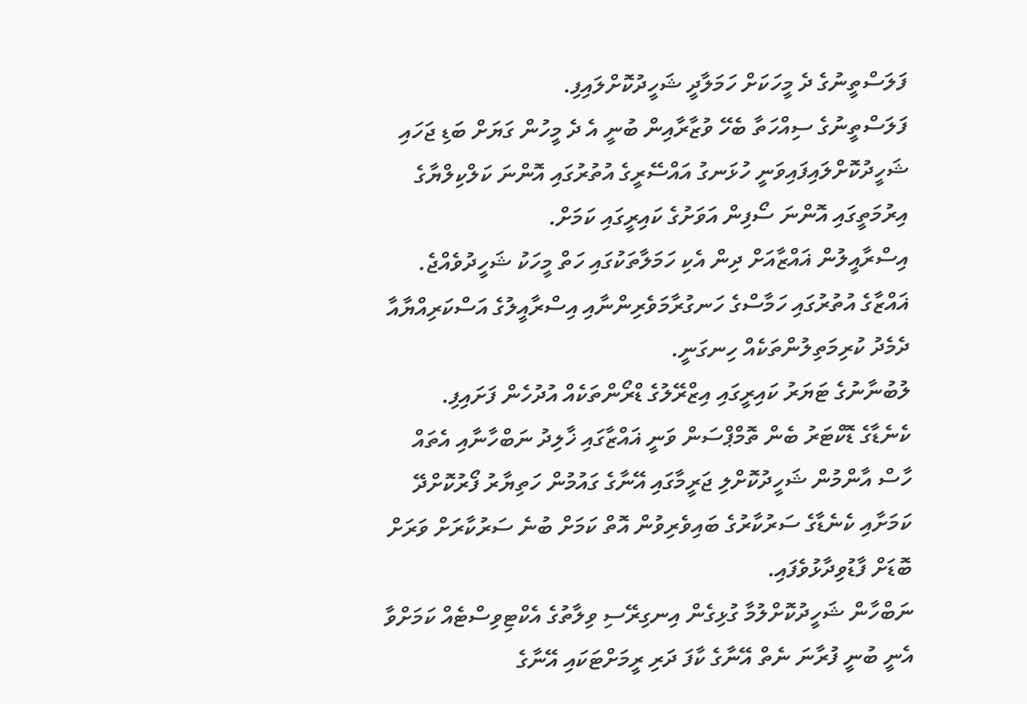ފަލަސްތީނުގެ ދެ މީހަކަށް ހަމަލާދީ ޝަހީދުކޮށްލައިފި.
ފަލަސްތީނުގެ ސިއްހަތާ ބެހޭ ވުޒާރާއިން ބުނީ އެ ދެ މީހުން ގަޔަށް ބަޑި ޖަހައި ޝަހީދުކޮށްލައިފައިވަނީ ހުޅަނގު އައްސޭރީގެ އުތުރުގައި އޮންނަ ކަލްކިލްޔާގެ އިރުމަތީގައި އޮންނަ ސޯފިން އަވަށުގެ ކައިރީގައި ކަމަށް.
އިސްރާއީލުން ޣައްޒާއަށް ދިން އެކި ހަމަލާތަކުގައި ހަތް މީހަކު ޝަހީދުވެއްޖެ.
ޣައްޒާގެ އުތުރުގައި ހަމާސްގެ ހަނގުރާމަވެރިންނާއި އިސްރާއީލުގެ އަސްކަރިއްޔާއާ ދެމެދު ކުރިމަތިލުންތަކެއް ހިނގަނީ.
ލުބުނާނުގެ ޓަޔަރު ކައިރީގައި އިޒްރޭލުގެ ޑްރޯންތަކެއް އުދުހެން ފަށައިފި.
ކެނެޑާގެ ޑޮކްޓަރު ބެން ތޮމްޕްސަން ވަނީ ޣައްޒާގައި ޚާލިދު ނަބްހާނާއި އެތައް ހާސް އާންމުން ޝަހީދުކޮށްލި ޖަރީމާގައި އޭނާގެ ގައުމުން ހަތިޔާރު ފޯރުކޮށްދޭ ކަމަށާއި ކެނެޑާގެ ސަރުކާރުގެ ބައިވެރިވުން އޮތް ކަމަށް ބުނެ ސަރުކާރަށް ވަރަށް ބޮޑަށް ފާޑުވިދާޅުވެފައި.
ނަބްހާން ޝަހީދުކޮށްލުމާ ގުޅިގެން އިނގިރޭސި ވިލާތުގެ އެކްޓިވިސްޓެއް ކަމަށްވާ އެނީ ބުނީ ފުރާނަ ނެތް އޭނާގެ ކާފަ ދަރި ރީމަށްޓަކައި އޭނާގެ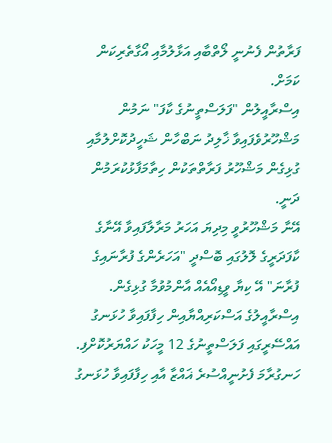ފަރާތުން ފެނުނީ ލޯތްބާއި އަޅާލުމާއި އޯގާތެރިކަން ކަމަށް.
އިސްރާއީލުން "ފަލަސްތީނުގެ ކާފަ" ނަމުން މަޝްހޫރުވެފައިވާ ޚާލިދު ނަބްހާން ޝަހީދުކޮށްލުމާއި ގުޅިގެން މަޝްހޫރު ފަރާތްތަކުން ހިތާމަފާޅުކުރަމުން ދަނީ.
އޭނާ މަޝްހޫރުވީ މިދިޔަ އަހަރު މަރާލާފައިވާ އޭނާގެ ކާފަދަރީގެ ލޮލުގައި ބޮސްދީ "އަހަރެންގެ ފުރާނައިގެ ފުރާނަ" އޭ ކިޔާ ވީޑިއޯއެއް އާންމުވުމާ ގުޅިގެން.
އިސްރާއީލުގެ އަސްކަރިއްޔާއިން ހިފާފައިވާ ހުޅަނގު އައްސޭރީގައި ފަލަސްތީނުގެ 12 މީހަކު ހައްޔަރުކޮށްފި.
ހަނގުރާމަ ފެށުނީއްސުރެ ޣައްޒާ އާއި ހިފާފައިވާ ހުޅަނގު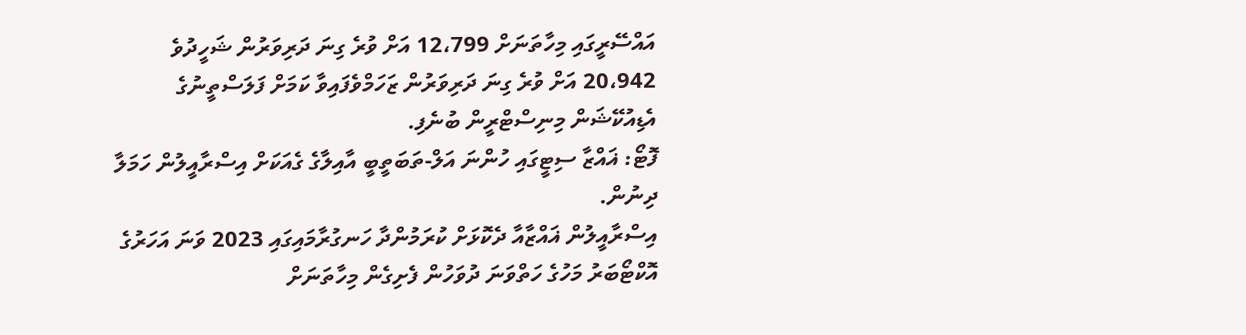އައްސޭރީގައި މިހާތަނަށް 12،799 އަށް ވުރެ ގިނަ ދަރިވަރުން ޝަހީދުވެ 20،942 އަށް ވުރެ ގިނަ ދަރިވަރުން ޒަހަމްވެފައިވާ ކަމަށް ފަލަސްތީނުގެ އެޑިއުކޭޝަން މިނިސްޓްރީން ބުނެފި.
ފޮޓޯ: ޣައްޒާ ސިޓީގައި ހުންނަ އަލް-ތަބަތީބީ އާއިލާގެ ގެއަކަށް އިސްރާއީލުން ހަމަލާ ދިނުން.
އިސްރާއީލުން ޣައްޒާއާ ދެކޮޅަށް ކުރަމުންދާ ހަނގުރާމައިގައި 2023 ވަނަ އަހަރުގެ އޮކްޓޯބަރު މަހުގެ ހަތްވަނަ ދުވަހުން ފެށިގެން މިހާތަނަށް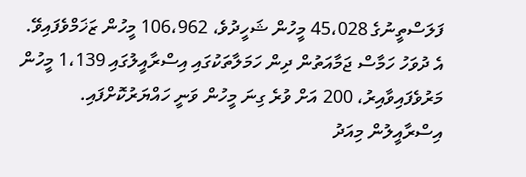ފަލަސްތީނުގެ 45،028 މީހުން ޝަހީދުވެ، 106،962 މީހުން ޒަޚަމްވެފައިވޭ.
އެ ދުވަހު ހަމާސް ޖަމާއަތުން ދިން ހަމަލާތަކުގައި އިސްރާއީލުގައި 1،139 މީހުން މަރުވެފައިވާއިރު، 200 އަށް ވުރެ ގިނަ މީހުން ވަނީ ހައްޔަރުކޮށްފައި.
އިސްރާއީލުން މިއަދު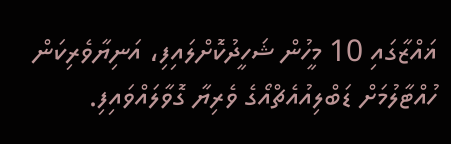ޣައްޒާގައި 10 މީހުން ޝަހީދުކޮށްލައިފި، އަނިޔާވެރިކަން ހުއްޓާލުމަށް ޑަބްލިއުއެޗްއޯގެ ވެރިޔާ ގޮވާލައްވައިފި.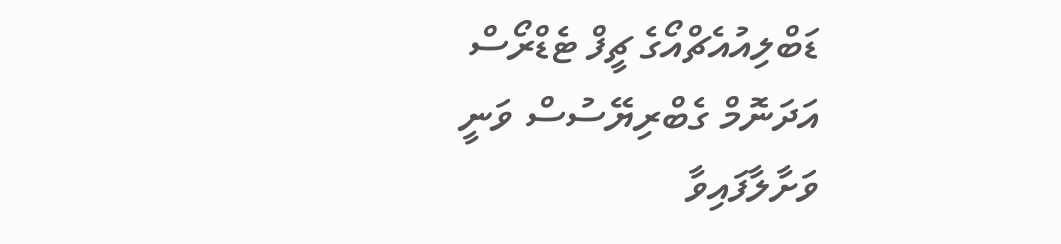ޑަބްލިއުއެޗްއޯގެ ޗީފް ޓެޑްރޯސް އަދަނޮމް ގެބްރިޔޭސުސް ވަނީ ވަށާލާފައިވާ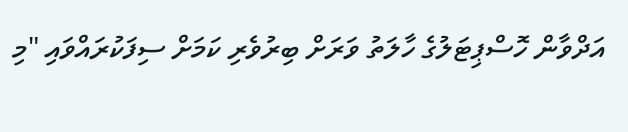އަދްވާން ހޮސްޕިޓަލުގެ ހާލަތު ވަރަށް ބިރުވެރި ކަމަށް ސިފަކުރައްވައި "މި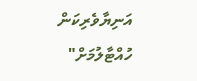އަނިޔާވެރިކަން ހުއްޓާލުމަށް"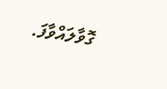ގޮވާލައްވާފަ.